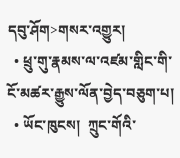དབུ་ཤོག>གསར་འགྱུར།
  • ཕྲུ་གུ་རྣམས་ལ་འཛམ་གླིང་གི་ངོ་མཚར་རྒྱུས་ལོན་བྱེད་བཅུག་པ།
  • ཡོང་ཁུངས།  ཀྲུང་གོའི་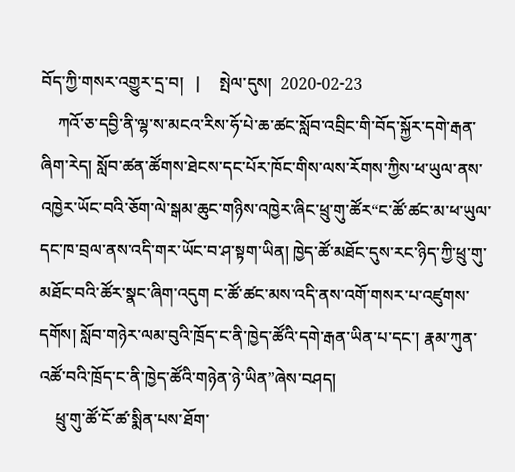བོད་ཀྱི་གསར་འགྱུར་དྲ་བ།   |     སྤེལ་དུས།  2020-02-23
    ཀའོ་ཅ་དབྱི་ནི་ལྷ་ས་མངའ་རིས་ཧོ་པེ་ཆ་ཚང་སློབ་འབྲིང་གི་བོད་སྐྱོར་དགེ་རྒན་ཞིག་རེད། སློབ་ཚན་ཚོགས་ཐེངས་དང་པོར་ཁོང་གིས་ལས་རོགས་ཀྱིས་ཕ་ཡུལ་ནས་འཁྱེར་ཡོང་བའི་ཅོག་ལེ་སྒམ་ཆུང་གཉིས་འཁྱེར་ཞིང་ཕྲུ་གུ་ཚོར“ང་ཚོ་ཚང་མ་ཕ་ཡུལ་དང་ཁ་བྲལ་ནས་འདི་གར་ཡོང་བ་ཤ་སྟག་ཡིན། ཁྱེད་ཚོ་མཐོང་དུས་རང་ཉིད་ཀྱི་ཕྲུ་གུ་མཐོང་བའི་ཚོར་སྣང་ཞིག་འདུག ང་ཚོ་ཚང་མས་འདི་ནས་འགོ་གསར་པ་འཛུགས་དགོས། སློབ་གཉེར་ལམ་བུའི་ཁྲོད་ང་ནི་ཁྱེད་ཚོའི་དགེ་རྒན་ཡིན་པ་དང་། རྣམ་ཀུན་འཚོ་བའི་ཁྲོད་ང་ནི་ཁྱེད་ཚོའི་གཉེན་ཉེ་ཡིན”ཞེས་བཤད།
    ཕྲུ་གུ་ཚོ་ངོ་ཚ་སྨིན་པས་ཐོག་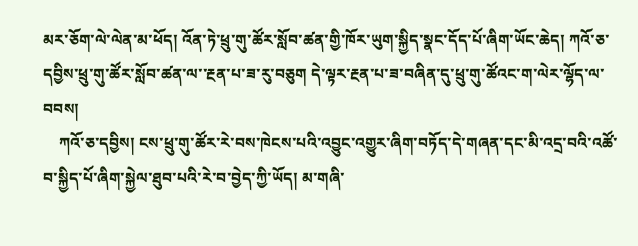མར་ཅོག་ལེ་ལེན་མ་ཕོད། འོན་ཏེ་ཕྲུ་གུ་ཚོར་སློབ་ཚན་གྱི་ཁོར་ཡུག་སྐྱིད་སྣང་དོད་པོ་ཞིག་ཡོང་ཆེད། ཀའོ་ཅ་དབྱིས་ཕྲུ་གུ་ཚོར་སློབ་ཚན་ལ་་རྔན་པ་ཟ་རུ་བཅུག དེ་ལྟར་རྔན་པ་ཟ་བཞིན་དུ་ཕྲུ་གུ་ཚོའང་ག་ལེར་ལྷོད་ལ་བབས།
    ཀའོ་ཅ་དབྱིས། ངས་ཕྲུ་གུ་ཚོར་རེ་བས་ཁེངས་པའི་འབྱུང་འགྱུར་ཞིག་བཏོད་དེ་གཞན་དང་མི་འདྲ་བའི་འཚོ་བ་སྐྱིད་པོ་ཞིག་སྐྱེལ་ཐུབ་པའི་རེ་བ་བྱེད་ཀྱི་ཡོད། མ་གཞི་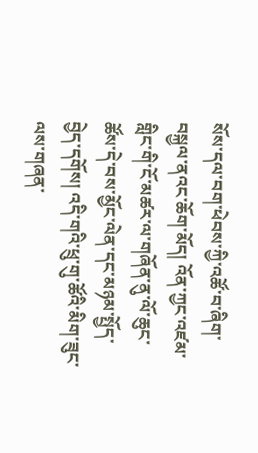སོས་དལ་བག་ཕེབས་ཀྱི་འཚོ་བ་ཞིག་བསྐྱལ་ནའང་ཆོག་མོད། འོན་ཀྱང་འཛམ་གླིང་གི་ངོ་མཚར་ལ་གཞོན་ནུ་ལོ་ཆུང་ཚོས་དེ་བས་མྱོང་ལེན་དང་མཉམ་སྤྱོད་བྱེད་དགོས། འདི་གའི་ཕྲུ་གུ་ཚོའི་མིག་ཟུང་ལས་གཞན་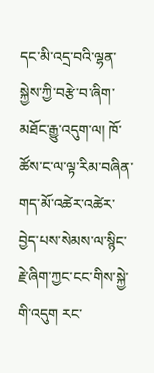དང་མི་འདྲ་བའི་ལྷན་སྐྱེས་ཀྱི་བརྩེ་བ་ཞིག་མཐོང་རྒྱུ་འདུག་ལ། ཁོ་ཚོས་ང་ལ་ལྟ་རིམ་བཞིན་གད་མོ་འཚེར་འཚེར་བྱེད་པས་སེམས་ལ་སྙིང་རྗེ་ཞིག་ཀྱང་ངང་གིས་སྐྱེ་གི་འདུག རང་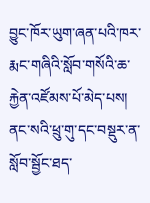བྱུང་ཁོར་ཡུག་ཞན་པའི་ཁར་རྨང་གཞིའི་སློབ་གསོའི་ཆ་རྐྱེན་འཛོམས་པོ་མེད་པས། ནང་སའི་ཕྲུ་གུ་དང་བསྡུར་ན་སློབ་སྦྱོང་ཐད་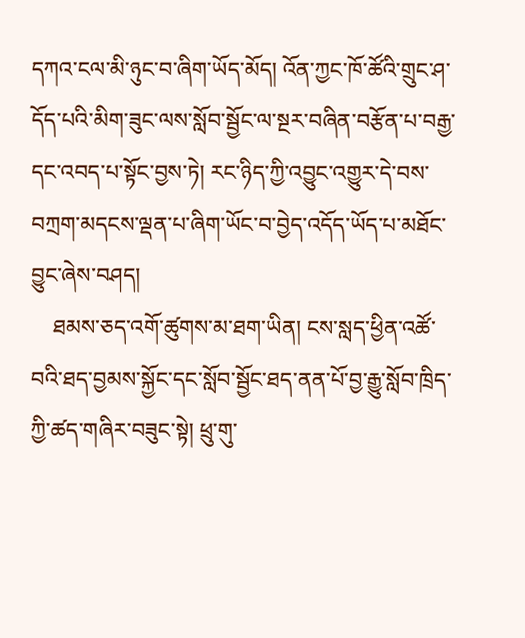དཀའ་ངལ་མི་ཉུང་བ་ཞིག་ཡོད་མོད། འོན་ཀྱང་ཁོ་ཚོའི་གྲུང་ཤ་དོད་པའི་མིག་ཟུང་ལས་སློབ་སྦྱོང་ལ་སྔར་བཞིན་བརྩོན་པ་བརྒྱ་དང་འབད་པ་སྟོང་བྱས་ཏེ། རང་ཉིད་ཀྱི་འབྱུང་འགྱུར་དེ་བས་བཀྲག་མདངས་ལྡན་པ་ཞིག་ཡོང་བ་བྱེད་འདོད་ཡོད་པ་མཐོང་བྱུང་ཞེས་བཤད།
    ཐམས་ཅད་འགོ་ཚུགས་མ་ཐག་ཡིན། ངས་སླད་ཕྱིན་འཚོ་བའི་ཐད་བྱམས་སྐྱོང་དང་སློབ་སྦྱོང་ཐད་ནན་པོ་བྱ་རྒྱུ་སློབ་ཁྲིད་ཀྱི་ཚད་གཞིར་བཟུང་སྟེ། ཕྲུ་གུ་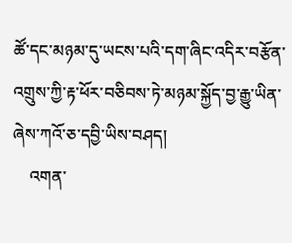ཚོ་དང་མཉམ་དུ་ཡངས་པའི་དག་ཞིང་འདིར་བརྩོན་འགྲུས་ཀྱི་རྟ་ཕོར་བཅིབས་ཏེ་མཉམ་སྐྱོད་བྱ་རྒྱུ་ཡིན་ཞེས་ཀའོ་ཅ་དབྱི་ཡིས་བཤད།
    འགན་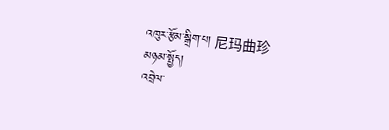འཁུར་རྩོམ་སྒྲིག་པ། 尼玛曲珍
མཉམ་སྤྱོད།
འབྲེལ་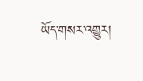ཡོད་གསར་འགྱུར།